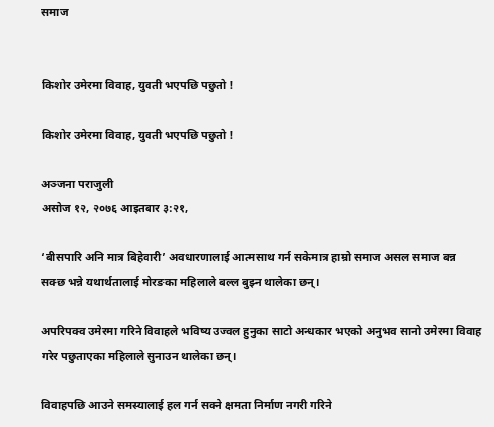समाज


किशोर उमेरमा विवाह, युवती भएपछि पछुतो !

किशोर उमेरमा विवाह, युवती भएपछि पछुतो !

अञ्जना पराजुली
असोज १२, २०७६ आइतबार ३:२१,

‘बीसपारि अनि मात्र बिहेवारी’ अवधारणालाई आत्मसाथ गर्न सकेमात्र हाम्रो समाज असल समाज बन्न सक्छ भन्ने यथार्थतालाई मोरङका महिलाले बल्ल बुझ्न थालेका छन्।

अपरिपक्व उमेरमा गरिने विवाहले भविष्य उज्वल हुनुका साटो अन्धकार भएको अनुभव सानो उमेरमा विवाह गरेर पछुताएका महिलाले सुनाउन थालेका छन्।

विवाहपछि आउने समस्यालाई हल गर्न सक्ने क्षमता निर्माण नगरी गरिने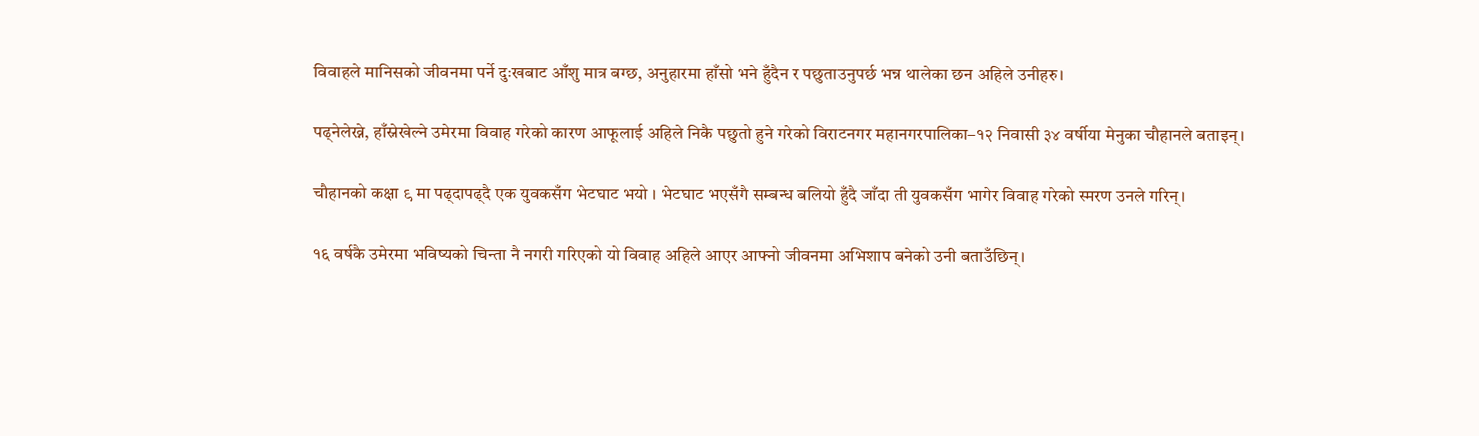विवाहले मानिसको जीवनमा पर्ने दुःखबाट आँशु मात्र बग्छ, अनुहारमा हाँसो भने हुँदैन र पछुताउनुपर्छ भन्न थालेका छन अहिले उनीहरु।

पढ्नेलेख्ने, हाँस्नेखेल्ने उमेरमा विवाह गरेको कारण आफूलाई अहिले निकै पछुतो हुने गरेको विराटनगर महानगरपालिका–१२ निवासी ३४ वर्षीया मेनुका चौहानले बताइन्।

चौहानको कक्षा ९ मा पढ्दापढ्दै एक युवकसँग भेटघाट भयो । भेटघाट भएसँगै सम्बन्ध बलियो हुँदै जाँदा ती युवकसँग भागेर विवाह गरेको स्मरण उनले गरिन्।

१६ वर्षकै उमेरमा भविष्यको चिन्ता नै नगरी गरिएको यो विवाह अहिले आएर आफ्नो जीवनमा अभिशाप बनेको उनी बताउँछिन्।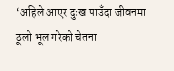‘अहिले आएर दुःख पाउँदा जीवनमा ठूलो भूल गरेको चेतना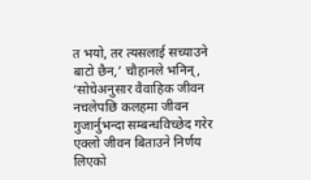त भयो, तर त्यसलाई सच्याउने बाटो छैन,’ चौहानले भनिन्, ‘सोचेअनुसार वैवाहिक जीवन नचलेपछि कलहमा जीवन गुजार्नुभन्दा सम्बन्धविच्छेद गरेर एक्लो जीवन बिताउने निर्णय लिएको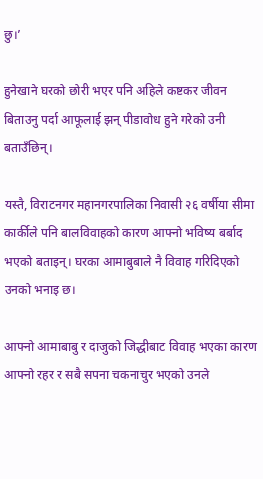छु।’

हुनेखाने घरको छोरी भएर पनि अहिले कष्टकर जीवन बिताउनु पर्दा आफूलाई झन् पीडावोध हुने गरेको उनी बताउँछिन्।

यस्तै, विराटनगर महानगरपालिका निवासी २६ वर्षीया सीमा कार्कीले पनि बालविवाहको कारण आफ्नो भविष्य बर्बाद भएको बताइन्। घरका आमाबुबाले नै विवाह गरिदिएको उनको भनाइ छ।

आफ्नो आमाबाबु र दाजुको जिद्धीबाट विवाह भएका कारण आफ्नो रहर र सबै सपना चकनाचुर भएको उनले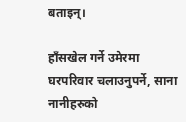बताइन्।

हाँसखेल गर्ने उमेरमा घरपरिवार चलाउनुपर्ने, साना नानीहरुको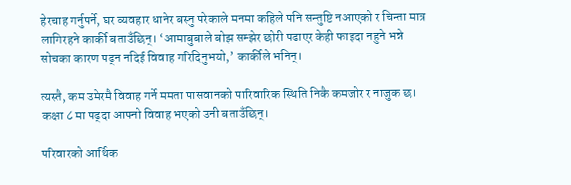हेरचाह गर्नुपर्ने, घर व्यवहार धानेर बस्नु परेकाले मनमा कहिले पनि सन्तुष्टि नआएको र चिन्ता मात्र लागिरहने कार्की बताउँछिन्। ‘आमाबुबाले बोझ सम्झेर छोरी पढाएर केही फाइदा नहुने भन्ने सोचका कारण पढ्न नदिई विवाह गरिदिनुभयो,’ कार्कीले भनिन्।

त्यस्तै, कम उमेरमै विवाह गर्ने ममता पासवानको पारिवारिक स्थिति निकै कमजोर र नाजुक छ। कक्षा ८ मा पढ्दा आफ्नो विवाह भएको उनी बताउँछिन्।

परिवारको आर्थिक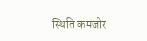स्थिति कमजोर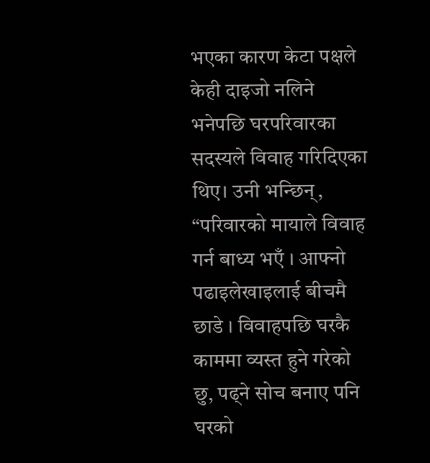भएका कारण केटा पक्षले केही दाइजो नलिने भनेपछि घरपरिवारका सदस्यले विवाह गरिदिएका थिए। उनी भन्छिन्, “परिवारको मायाले विवाह गर्न बाध्य भएँ । आफ्नो पढाइलेखाइलाई बीचमै छाडे । विवाहपछि घरकै काममा व्यस्त हुने गरेको छु, पढ्ने सोच बनाए पनि घरको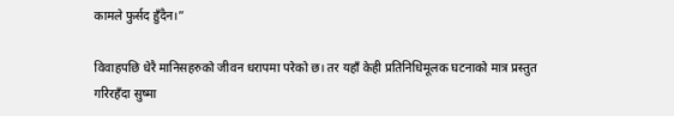कामले फुर्सद हुँदैन।”

विवाहपछि धेरै मानिसहरुको जीवन धरापमा परेको छ। तर यहाँ केही प्रतिनिधिमूलक घटनाको मात्र प्रस्तुत गरिरहँदा सुष्मा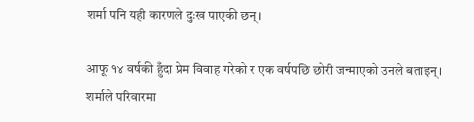शर्मा पनि यही कारणले दुःख पाएकी छन्।

आफू १४ वर्षकी हुँदा प्रेम विवाह गरेको र एक वर्षपछि छोरी जन्माएको उनले बताइन्। शर्माले परिवारमा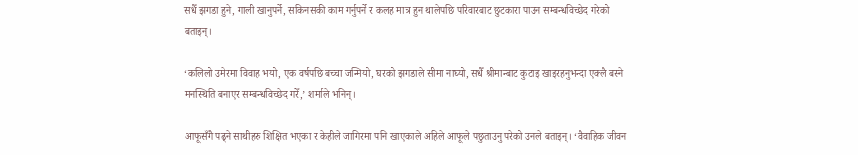सधैँ झगडा हुने, गाली खानुपर्ने, सकिनसकी काम गर्नुपर्ने र कलह मात्र हुन थालेपछि परिवारबाट छुटकारा पाउन सम्बन्धविच्छेद गरेको बताइन्।

‘कलिलो उमेरमा विवाह भयो, एक वर्षपछि बच्चा जन्मियो, घरको झगडाले सीमा नाघ्यो, सधैँ श्रीमान्बाट कुटाइ खाइरहनुभन्दा एक्लै बस्ने मनस्थिति बनाएर सम्बन्धविच्छेद गरेँ,’ शर्माले भनिन्।

आफूसँगै पढ्ने साथीहरु शिक्षित भएका र केहीले जागिरमा पनि खाएकाले अहिले आफूले पछुताउनु परेको उनले बताइन्। ‘वैवाहिक जीवन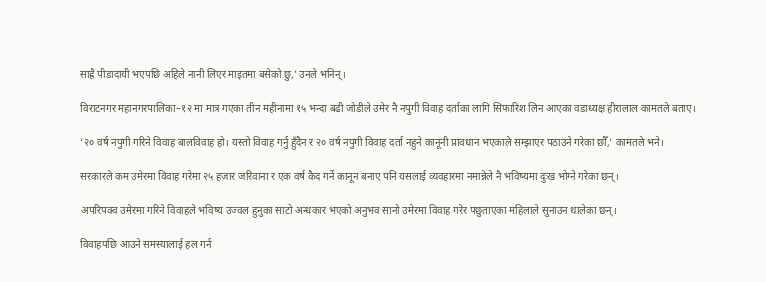साह्रै पीडादायी भएपछि अहिले नानी लिएर माइतमा बसेको छु,’ उनले भनिन्।

विराटनगर महानगरपालिका–१२ मा मात्र गएका तीन महीनामा १५ भन्दा बढी जोडीले उमेर नै नपुगी विवाह दर्ताका लागि सिफारिश लिन आएका वडाध्यक्ष हीरालाल कामतले बताए।

‘२० वर्ष नपुगी गरिने विवाह बालविवाह हो। यस्तो विवाह गर्नु हुँदैन र २० वर्ष नपुगी विवाह दर्ता नहुने कानूनी प्रावधान भएकाले सम्झाएर पठाउने गरेका छौँ,’ कामतले भने।

सरकारले कम उमेरमा विवाह गरेमा २५ हजार जरिवाना र एक वर्ष कैद गर्ने कानून बनाए पनि यसलाई व्यवहारमा नमान्नेले नै भविष्यमा दुःख भोग्ने गरेका छन्।

अपरिपक्व उमेरमा गरिने विवाहले भविष्य उज्वल हुनुका साटो अन्धकार भएको अनुभव सानो उमेरमा विवाह गरेर पछुताएका महिलाले सुनाउन थालेका छन्।

विवाहपछि आउने समस्यालाई हल गर्न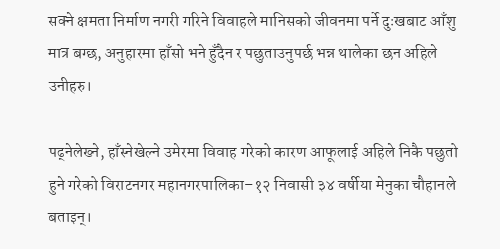सक्ने क्षमता निर्माण नगरी गरिने विवाहले मानिसको जीवनमा पर्ने दुःखबाट आँशु मात्र बग्छ, अनुहारमा हाँसो भने हुँदैन र पछुताउनुपर्छ भन्न थालेका छन अहिले उनीहरु।

पढ्नेलेख्ने, हाँस्नेखेल्ने उमेरमा विवाह गरेको कारण आफूलाई अहिले निकै पछुतो हुने गरेको विराटनगर महानगरपालिका–१२ निवासी ३४ वर्षीया मेनुका चौहानले बताइन्।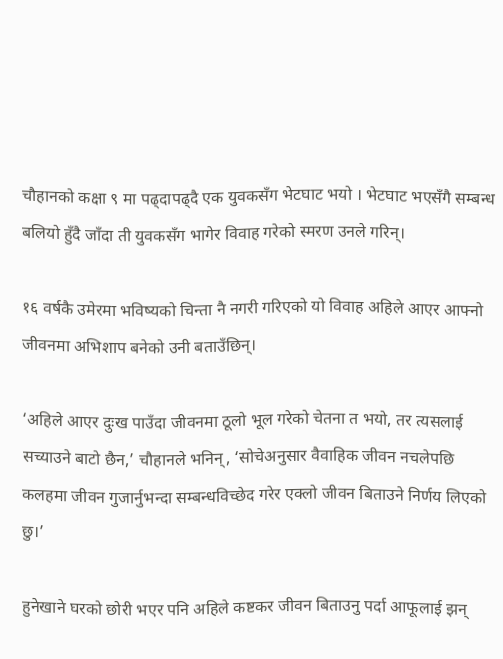चौहानको कक्षा ९ मा पढ्दापढ्दै एक युवकसँग भेटघाट भयो । भेटघाट भएसँगै सम्बन्ध बलियो हुँदै जाँदा ती युवकसँग भागेर विवाह गरेको स्मरण उनले गरिन्।

१६ वर्षकै उमेरमा भविष्यको चिन्ता नै नगरी गरिएको यो विवाह अहिले आएर आफ्नो जीवनमा अभिशाप बनेको उनी बताउँछिन्।

‘अहिले आएर दुःख पाउँदा जीवनमा ठूलो भूल गरेको चेतना त भयो, तर त्यसलाई सच्याउने बाटो छैन,’ चौहानले भनिन्, ‘सोचेअनुसार वैवाहिक जीवन नचलेपछि कलहमा जीवन गुजार्नुभन्दा सम्बन्धविच्छेद गरेर एक्लो जीवन बिताउने निर्णय लिएको छु।’

हुनेखाने घरको छोरी भएर पनि अहिले कष्टकर जीवन बिताउनु पर्दा आफूलाई झन्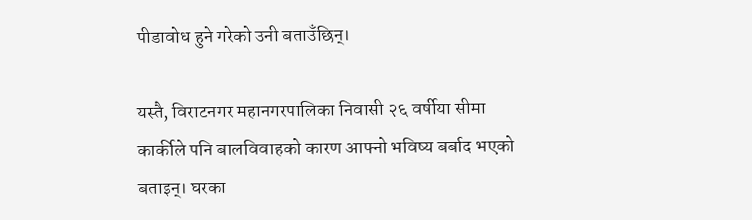पीडावोध हुने गरेको उनी बताउँछिन्।

यस्तै, विराटनगर महानगरपालिका निवासी २६ वर्षीया सीमा कार्कीले पनि बालविवाहको कारण आफ्नो भविष्य बर्बाद भएको बताइन्। घरका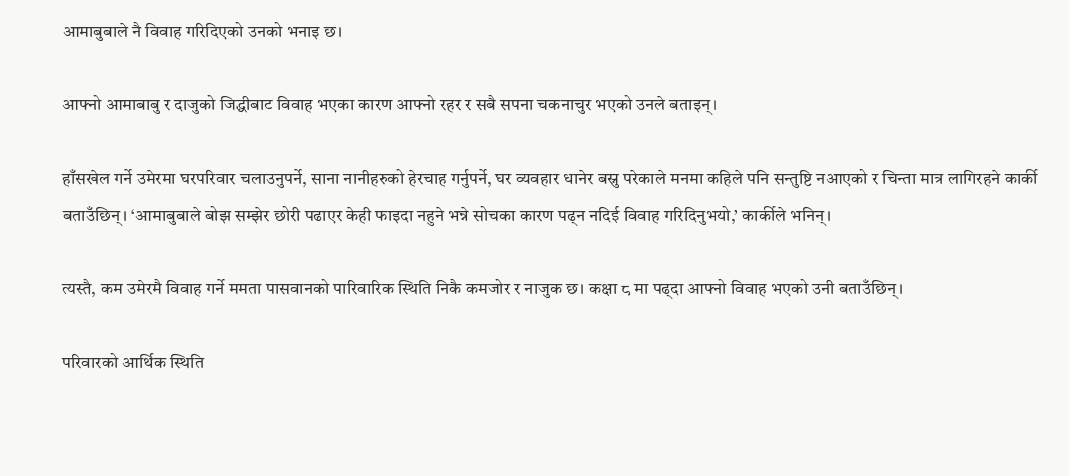आमाबुबाले नै विवाह गरिदिएको उनको भनाइ छ।

आफ्नो आमाबाबु र दाजुको जिद्धीबाट विवाह भएका कारण आफ्नो रहर र सबै सपना चकनाचुर भएको उनले बताइन्।

हाँसखेल गर्ने उमेरमा घरपरिवार चलाउनुपर्ने, साना नानीहरुको हेरचाह गर्नुपर्ने, घर व्यवहार धानेर बस्नु परेकाले मनमा कहिले पनि सन्तुष्टि नआएको र चिन्ता मात्र लागिरहने कार्की बताउँछिन्। ‘आमाबुबाले बोझ सम्झेर छोरी पढाएर केही फाइदा नहुने भन्ने सोचका कारण पढ्न नदिई विवाह गरिदिनुभयो,’ कार्कीले भनिन्।

त्यस्तै, कम उमेरमै विवाह गर्ने ममता पासवानको पारिवारिक स्थिति निकै कमजोर र नाजुक छ। कक्षा ८ मा पढ्दा आफ्नो विवाह भएको उनी बताउँछिन्।

परिवारको आर्थिक स्थिति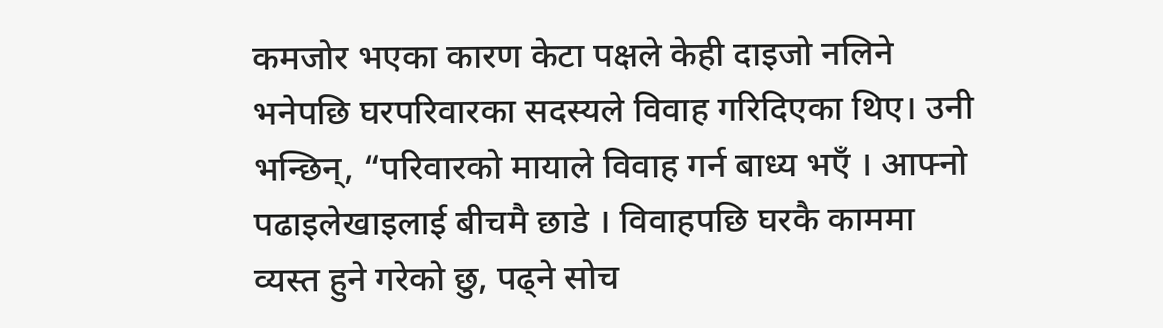कमजोर भएका कारण केटा पक्षले केही दाइजो नलिने भनेपछि घरपरिवारका सदस्यले विवाह गरिदिएका थिए। उनी भन्छिन्, “परिवारको मायाले विवाह गर्न बाध्य भएँ । आफ्नो पढाइलेखाइलाई बीचमै छाडे । विवाहपछि घरकै काममा व्यस्त हुने गरेको छु, पढ्ने सोच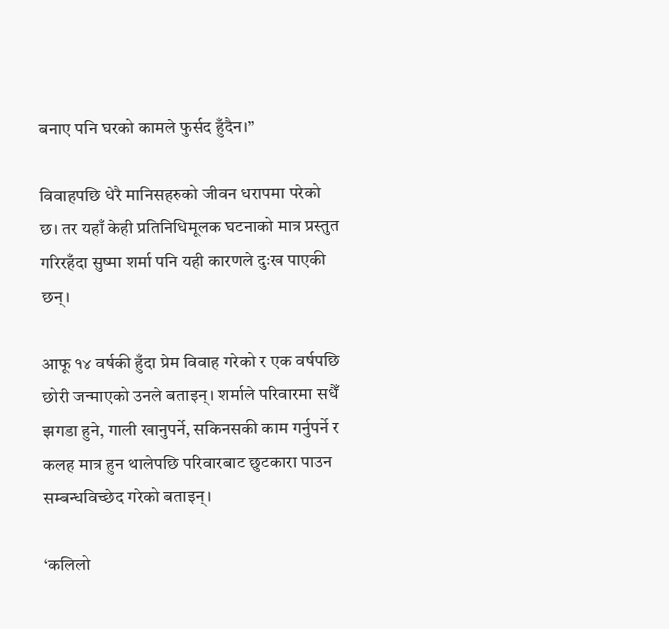बनाए पनि घरको कामले फुर्सद हुँदैन।”

विवाहपछि धेरै मानिसहरुको जीवन धरापमा परेको छ। तर यहाँ केही प्रतिनिधिमूलक घटनाको मात्र प्रस्तुत गरिरहँदा सुष्मा शर्मा पनि यही कारणले दुःख पाएकी छन्।

आफू १४ वर्षकी हुँदा प्रेम विवाह गरेको र एक वर्षपछि छोरी जन्माएको उनले बताइन्। शर्माले परिवारमा सधैँ झगडा हुने, गाली खानुपर्ने, सकिनसकी काम गर्नुपर्ने र कलह मात्र हुन थालेपछि परिवारबाट छुटकारा पाउन सम्बन्धविच्छेद गरेको बताइन्।

‘कलिलो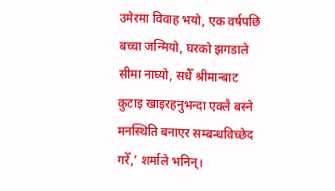उमेरमा विवाह भयो, एक वर्षपछि बच्चा जन्मियो, घरको झगडाले सीमा नाघ्यो, सधैँ श्रीमान्बाट कुटाइ खाइरहनुभन्दा एक्लै बस्ने मनस्थिति बनाएर सम्बन्धविच्छेद गरेँ,’ शर्माले भनिन्।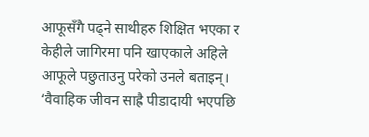आफूसँगै पढ्ने साथीहरु शिक्षित भएका र केहीले जागिरमा पनि खाएकाले अहिले आफूले पछुताउनु परेको उनले बताइन्। ‘वैवाहिक जीवन साह्रै पीडादायी भएपछि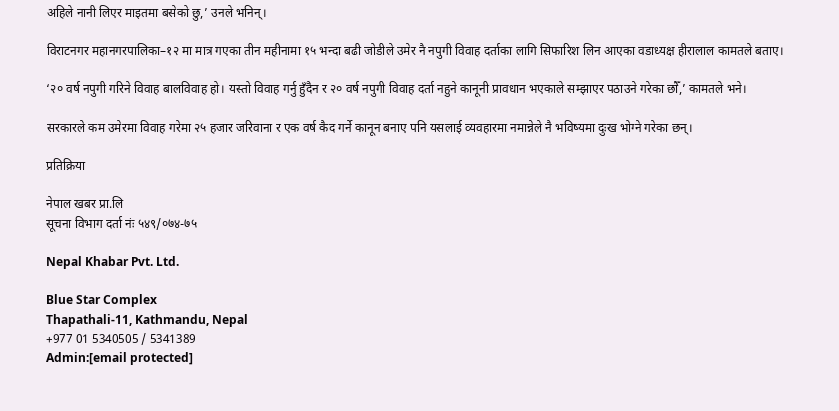अहिले नानी लिएर माइतमा बसेको छु,’ उनले भनिन्।

विराटनगर महानगरपालिका–१२ मा मात्र गएका तीन महीनामा १५ भन्दा बढी जोडीले उमेर नै नपुगी विवाह दर्ताका लागि सिफारिश लिन आएका वडाध्यक्ष हीरालाल कामतले बताए।

‘२० वर्ष नपुगी गरिने विवाह बालविवाह हो। यस्तो विवाह गर्नु हुँदैन र २० वर्ष नपुगी विवाह दर्ता नहुने कानूनी प्रावधान भएकाले सम्झाएर पठाउने गरेका छौँ,’ कामतले भने।

सरकारले कम उमेरमा विवाह गरेमा २५ हजार जरिवाना र एक वर्ष कैद गर्ने कानून बनाए पनि यसलाई व्यवहारमा नमान्नेले नै भविष्यमा दुःख भोग्ने गरेका छन्।

प्रतिक्रिया

नेपाल खबर प्रा.लि
सूचना विभाग दर्ता नंः ५४९/०७४-७५

Nepal Khabar Pvt. Ltd.

Blue Star Complex
Thapathali-11, Kathmandu, Nepal
+977 01 5340505 / 5341389
Admin:[email protected]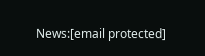News:[email protected]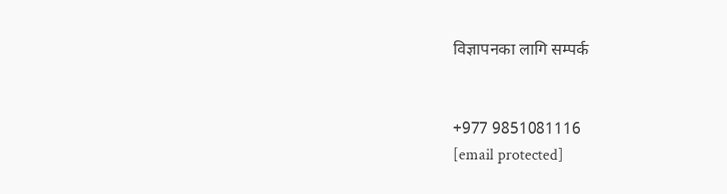विज्ञापनका लागि सम्पर्क


+977 9851081116
[email protected]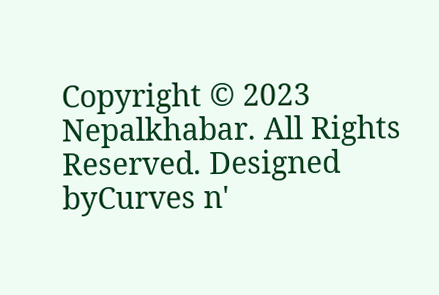Copyright © 2023 Nepalkhabar. All Rights Reserved. Designed byCurves n'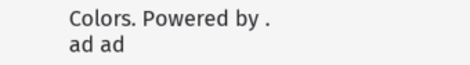Colors. Powered by .
ad ad